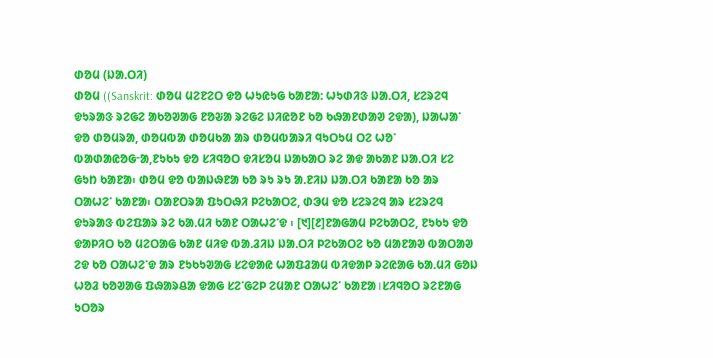ᱰᱚᱢ (ᱡᱟᱹᱛᱤ)
ᱰᱚᱢ ((Sanskrit: ᱰᱚᱢ ᱢᱮᱱᱮᱛ ᱫᱚ ᱦᱩᱭᱩᱜ ᱠᱟᱱᱟ: ᱦᱩᱰᱤᱝ ᱡᱟᱹᱛᱤ, ᱥᱮᱨᱮᱧ ᱫᱩᱨᱟᱝ ᱨᱮᱜᱮ ᱟᱠᱚᱣᱟᱜ ᱱᱚᱶᱟ ᱨᱮᱜᱮ ᱡᱤᱭᱚᱱ ᱠᱚ ᱠᱷᱟᱱᱰᱟᱣ ᱮᱫᱟ), ᱡᱟᱦᱟᱸ ᱫᱚ ᱰᱚᱢᱨᱟ, ᱰᱚᱢᱵᱟ ᱰᱚᱢᱠᱟ ᱟᱨ ᱰᱚᱢᱵᱟᱨᱤ ᱧᱩᱛᱩᱢ ᱛᱮ ᱦᱚᱸ ᱵᱟᱰᱟᱭᱚᱜᱼᱟ,ᱱᱩᱠᱩ ᱫᱚ ᱥᱤᱧᱚᱛ ᱫᱤᱥᱚᱢ ᱡᱟᱠᱟᱛ ᱨᱮ ᱟᱫ ᱟᱠᱟᱱ ᱡᱟᱹᱛᱤ ᱥᱮ ᱜᱩᱴ ᱠᱟᱱᱟ᱾ ᱰᱚᱢ ᱫᱚ ᱵᱟᱡᱷᱱᱟ ᱠᱚ ᱨᱩ ᱨᱩ ᱟᱹᱱᱤᱡ ᱡᱟᱹᱛᱤ ᱠᱟᱱᱟ ᱠᱚ ᱟᱨ ᱛᱟᱦᱮᱸ ᱠᱟᱱᱟ᱾ ᱛᱟᱱᱛᱨᱟ ᱯᱩᱛᱷᱤ ᱞᱮᱠᱟᱛᱮ, ᱰᱳᱢ ᱫᱚ ᱥᱮᱨᱮᱧ ᱟᱨ ᱥᱮᱨᱮᱧ ᱫᱩᱨᱟᱝ ᱵᱮᱯᱟᱨ ᱨᱮ ᱠᱟᱹᱢᱤ ᱠᱟᱱ ᱛᱟᱦᱮᱸᱫ ᱾ [᱑][᱒]ᱱᱟᱜᱟᱢ ᱞᱮᱠᱟᱛᱮ, ᱱᱩᱠᱩ ᱫᱚ ᱫᱟᱞᱤᱛ ᱠᱚ ᱢᱮᱛᱟᱜ ᱠᱟᱱ ᱢᱤᱫ ᱵᱟᱹᱲᱤᱡ ᱡᱟᱹᱛᱤ ᱞᱮᱠᱟᱛᱮ ᱠᱚ ᱢᱟᱱᱟᱣ ᱵᱟᱛᱟᱣ ᱮᱫ ᱠᱚ ᱛᱟᱦᱮᱸᱫ ᱟᱨ ᱱᱩᱠᱩᱣᱟᱜ ᱥᱮᱫᱟᱭ ᱦᱟᱯᱲᱟᱢ ᱵᱤᱫᱟᱞ ᱨᱮᱭᱟᱜ ᱠᱟᱹᱢᱤ ᱜᱚᱡ ᱦᱚᱲ ᱠᱚᱣᱟᱜ ᱯᱷᱟᱨᱪᱟ ᱫᱟᱜ ᱥᱮᱸᱜᱮᱞ ᱮᱢᱟᱱ ᱛᱟᱦᱮᱸ ᱠᱟᱱᱟ।ᱥᱤᱧᱚᱛ ᱨᱮᱱᱟᱜ ᱩᱛᱚᱨ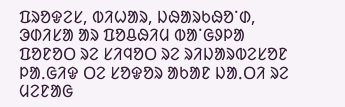ᱯᱨᱚᱫᱮᱥ, ᱵᱤᱦᱟᱨ, ᱡᱷᱟᱨᱠᱷᱚᱸᱰ, ᱳᱰᱤᱥᱟ ᱟᱨ ᱯᱚᱪᱷᱤᱢ ᱵᱟᱸᱜᱽᱞᱟ ᱯᱚᱱᱚᱛ ᱨᱮ ᱥᱤᱧᱚᱛ ᱨᱮ ᱨᱤᱡᱟᱨᱵᱮᱥᱚᱱ ᱞᱟᱹᱜᱤᱫ ᱛᱮ ᱥᱚᱫᱚᱨ ᱟᱠᱟᱱ ᱡᱟᱹᱛᱤ ᱨᱮ ᱢᱮᱱᱟᱜ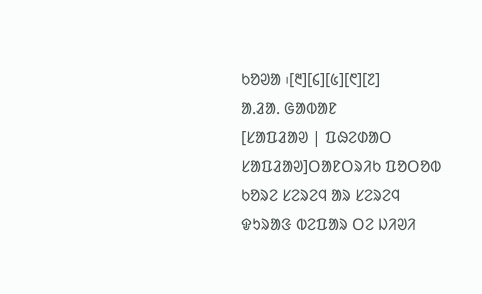ᱠᱚᱣᱟ ᱾[᱓][᱔][᱕][᱖][᱗]
ᱟᱹᱲᱟᱹ ᱜᱟᱵᱟᱱ
[ᱥᱟᱯᱲᱟᱣ | ᱯᱷᱮᱰᱟᱛ ᱥᱟᱯᱲᱟᱣ]ᱛᱟᱱᱛᱨᱤᱠ ᱯᱚᱛᱚᱵ ᱠᱚᱨᱮ ᱥᱮᱨᱮᱧ ᱟᱨ ᱥᱮᱨᱮᱧ ᱫᱩᱨᱟᱝ ᱵᱮᱯᱟᱨ ᱛᱮ ᱡᱤᱣᱤ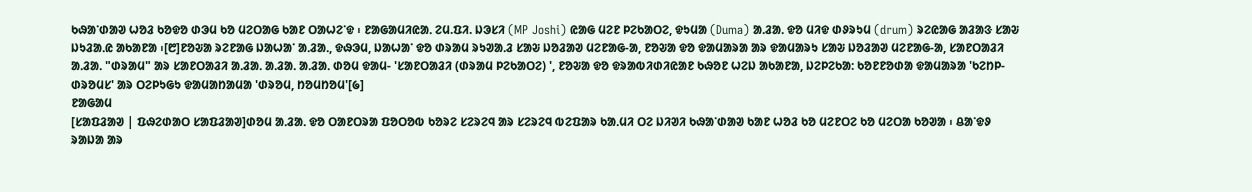ᱠᱷᱟᱸᱰᱟᱣ ᱦᱚᱲ ᱠᱚᱫᱚ ᱰᱳᱢ ᱠᱚ ᱢᱮᱛᱟᱜ ᱠᱟᱱ ᱛᱟᱦᱮᱸᱫ ᱾ ᱱᱟᱜᱟᱢᱤᱭᱟᱹ ᱮᱢ.ᱯᱤ. ᱡᱳᱥᱤ (MP Joshi) ᱭᱟᱜ ᱢᱮᱱ ᱞᱮᱠᱟᱛᱮ, ᱫᱩᱢᱟ (Duma) ᱟᱹᱲᱟᱹ ᱫᱚ ᱢᱤᱫ ᱰᱽᱨᱩᱢ (drum) ᱨᱮᱭᱟᱜ ᱟᱲᱟᱝ ᱥᱟᱶ ᱡᱩᱲᱟᱹᱭ ᱟᱠᱟᱱᱟ ᱾[᱘]ᱱᱚᱶᱟ ᱨᱮᱱᱟᱜ ᱡᱟᱦᱟᱸ ᱟᱹᱲᱟᱹ, ᱫᱷᱳᱢ, ᱡᱟᱦᱟᱸ ᱫᱚ ᱰᱨᱟᱢ ᱨᱩᱣᱟᱹᱲ ᱥᱟᱶ ᱡᱚᱲᱟᱣ ᱢᱮᱱᱟᱜ-ᱟ, ᱱᱚᱶᱟ ᱫᱚ ᱫᱟᱢᱟᱨᱟ ᱟᱨ ᱫᱟᱢᱟᱨᱩ ᱥᱟᱶ ᱡᱚᱲᱟᱣ ᱢᱮᱱᱟᱜ-ᱟ, ᱥᱟᱱᱛᱟᱲᱤ ᱟᱹᱲᱟᱹ "ᱰᱨᱟᱢ" ᱟᱨ ᱥᱟᱱᱛᱟᱲᱤ ᱟᱹᱲᱟᱹ ᱟᱹᱲᱟᱹ ᱟᱹᱲᱟᱹ ᱰᱚᱢ ᱫᱟᱢ- 'ᱥᱟᱱᱛᱟᱲᱤ (ᱰᱨᱟᱢ ᱞᱮᱠᱟᱛᱮ) ', ᱱᱚᱶᱟ ᱫᱚ ᱫᱨᱟᱵᱤᱰᱤᱭᱟᱱ ᱠᱷᱚᱱ ᱦᱮᱡ ᱟᱠᱟᱱᱟ, ᱡᱮᱞᱮᱠᱟ: ᱠᱚᱱᱱᱚᱰᱟ ᱫᱟᱢᱟᱨᱟ 'ᱠᱮᱴᱞ-ᱰᱨᱚᱢᱥ' ᱟᱨ ᱛᱮᱞᱩᱜᱩ ᱫᱟᱢᱟᱴᱟᱢᱟ 'ᱰᱨᱚᱢ, ᱴᱚᱢᱴᱚᱢ'[᱙]
ᱱᱟᱜᱟᱢ
[ᱥᱟᱯᱲᱟᱣ | ᱯᱷᱮᱰᱟᱛ ᱥᱟᱯᱲᱟᱣ]ᱰᱚᱢ ᱟᱹᱲᱟᱹ ᱫᱚ ᱛᱟᱱᱛᱨᱟ ᱯᱚᱛᱚᱵ ᱠᱚᱨᱮ ᱥᱮᱨᱮᱧ ᱟᱨ ᱥᱮᱨᱮᱧ ᱵᱮᱯᱟᱨ ᱠᱟᱹᱢᱤ ᱛᱮ ᱡᱤᱣᱤ ᱠᱷᱟᱸᱰᱟᱣ ᱠᱟᱱ ᱦᱚᱲ ᱠᱚ ᱢᱮᱱᱛᱮ ᱠᱚ ᱢᱮᱛᱟ ᱠᱚᱣᱟ ᱾ ᱪᱟᱸᱫᱽ ᱨᱟᱡᱟ ᱟᱨ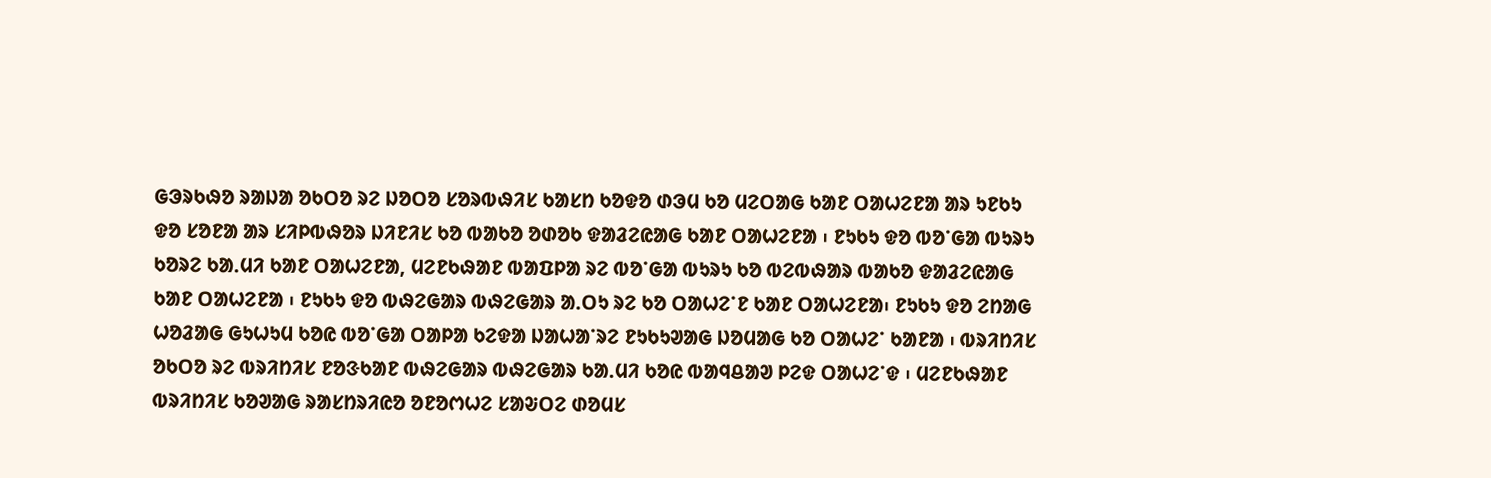ᱜᱳᱨᱠᱷᱚ ᱨᱟᱡᱟ ᱚᱠᱛᱚ ᱨᱮ ᱡᱚᱛᱚ ᱥᱚᱨᱵᱷᱤᱥ ᱠᱟᱥᱴ ᱠᱚᱫᱚ ᱰᱳᱢ ᱠᱚ ᱢᱮᱛᱟᱜ ᱠᱟᱱ ᱛᱟᱦᱮᱱᱟ ᱟᱨ ᱩᱱᱠᱩ ᱫᱚ ᱥᱚᱱᱟ ᱟᱨ ᱥᱤᱞᱵᱷᱚᱨ ᱡᱤᱱᱤᱥ ᱠᱚ ᱵᱟᱠᱚ ᱚᱰᱚᱠ ᱫᱟᱲᱮᱭᱟᱜ ᱠᱟᱱ ᱛᱟᱦᱮᱱᱟ ᱾ ᱱᱩᱠᱩ ᱫᱚ ᱵᱚᱸᱜᱟ ᱵᱩᱨᱩ ᱠᱚᱨᱮ ᱠᱟᱹᱢᱤ ᱠᱟᱱ ᱛᱟᱦᱮᱱᱟ, ᱢᱮᱱᱠᱷᱟᱱ ᱵᱟᱯᱞᱟ ᱨᱮ ᱵᱚᱸᱜᱟ ᱵᱩᱨᱩ ᱠᱚ ᱵᱮᱵᱷᱟᱨ ᱵᱟᱠᱚ ᱫᱟᱲᱮᱭᱟᱜ ᱠᱟᱱ ᱛᱟᱦᱮᱱᱟ ᱾ ᱱᱩᱠᱩ ᱫᱚ ᱵᱷᱮᱜᱟᱨ ᱵᱷᱮᱜᱟᱨ ᱟᱹᱛᱩ ᱨᱮ ᱠᱚ ᱛᱟᱦᱮᱸᱱ ᱠᱟᱱ ᱛᱟᱦᱮᱱᱟ᱾ ᱱᱩᱠᱩ ᱫᱚ ᱮᱴᱟᱜ ᱦᱚᱲᱟᱜ ᱜᱩᱦᱩᱢ ᱠᱚᱭ ᱵᱚᱸᱜᱟ ᱛᱟᱞᱟ ᱠᱮᱫᱟ ᱡᱟᱦᱟᱸᱨᱮ ᱱᱩᱠᱩᱣᱟᱜ ᱡᱚᱢᱟᱜ ᱠᱚ ᱛᱟᱦᱮᱸ ᱠᱟᱱᱟ ᱾ ᱵᱨᱤᱴᱤᱥ ᱚᱠᱛᱚ ᱨᱮ ᱵᱨᱤᱴᱤᱥ ᱱᱚᱝᱠᱟᱱ ᱵᱷᱮᱜᱟᱨ ᱵᱷᱮᱜᱟᱨ ᱠᱟᱹᱢᱤ ᱠᱚᱭ ᱵᱟᱧᱪᱟᱣ ᱞᱮᱫ ᱛᱟᱦᱮᱸᱫ ᱾ ᱢᱮᱱᱠᱷᱟᱱ ᱵᱨᱤᱴᱤᱥ ᱠᱚᱣᱟᱜ ᱨᱟᱥᱴᱨᱤᱭᱚ ᱚᱱᱚᱬᱦᱮ ᱥᱟᱶᱛᱮ ᱰᱚᱢᱥ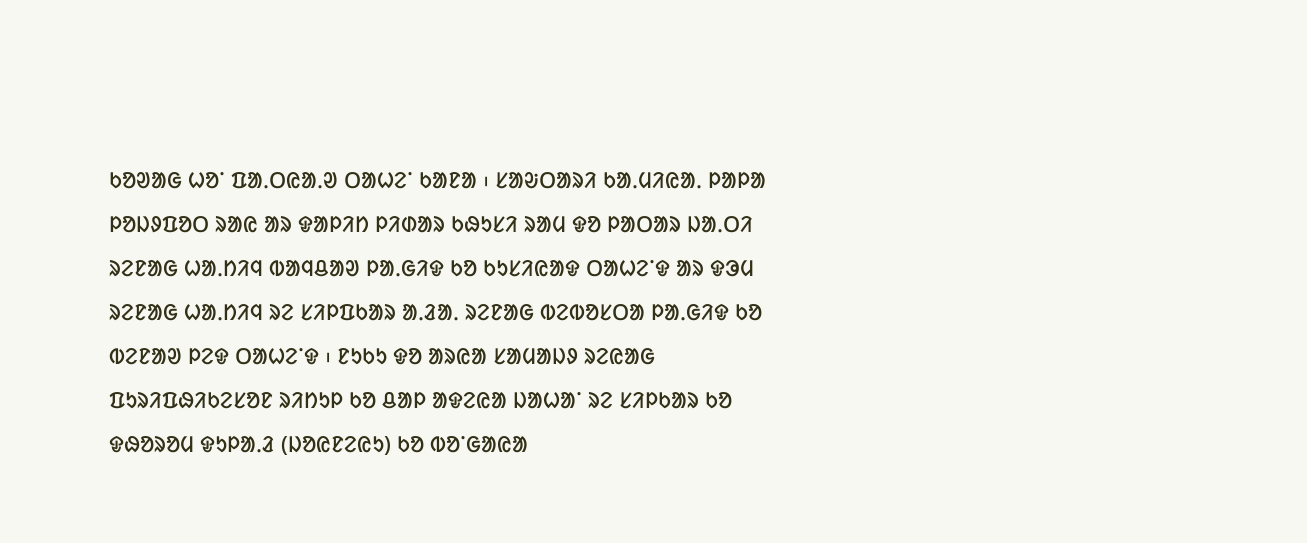ᱠᱚᱣᱟᱜ ᱦᱚᱸ ᱯᱟᱹᱛᱭᱟᱹᱣ ᱛᱟᱦᱮᱸ ᱠᱟᱱᱟ ᱾ ᱥᱟᱶᱛᱟᱨᱤ ᱠᱟᱹᱢᱤᱭᱟᱹ ᱞᱟᱞᱟ ᱞᱚᱡᱽᱯᱚᱛ ᱨᱟᱭ ᱟᱨ ᱫᱟᱞᱤᱴ ᱞᱤᱰᱟᱨ ᱠᱷᱩᱥᱤ ᱨᱟᱢ ᱫᱚ ᱞᱟᱛᱟᱨ ᱡᱟᱹᱛᱤ ᱨᱮᱱᱟᱜ ᱦᱟᱹᱴᱤᱧ ᱵᱟᱧᱪᱟᱣ ᱞᱟᱹᱜᱤᱫ ᱠᱚ ᱠᱩᱥᱤᱭᱟᱫ ᱛᱟᱦᱮᱸᱫ ᱟᱨ ᱫᱳᱢ ᱨᱮᱱᱟᱜ ᱦᱟᱹᱴᱤᱧ ᱨᱮ ᱥᱤᱞᱯᱠᱟᱨ ᱟᱹᱲᱟᱹ ᱨᱮᱱᱟᱜ ᱵᱮᱵᱚᱥᱛᱟ ᱞᱟᱹᱜᱤᱫ ᱠᱚ ᱵᱮᱱᱟᱣ ᱞᱮᱫ ᱛᱟᱦᱮᱸᱫ ᱾ ᱱᱩᱠᱩ ᱫᱚ ᱟᱨᱭᱟ ᱥᱟᱢᱟᱡᱽ ᱨᱮᱭᱟᱜ ᱯᱩᱨᱤᱯᱷᱤᱠᱮᱥᱚᱱ ᱨᱤᱴᱩᱞ ᱠᱚ ᱪᱟᱞ ᱟᱫᱮᱭᱟ ᱡᱟᱦᱟᱸ ᱨᱮ ᱥᱤᱞᱠᱟᱨ ᱠᱚ ᱫᱷᱚᱨᱚᱢ ᱫᱩᱞᱟᱹᱲ (ᱡᱚᱭᱱᱮᱭᱩ) ᱠᱚ ᱵᱚᱸᱜᱟᱭᱟ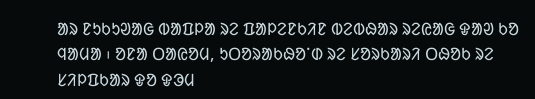ᱟᱨ ᱱᱩᱠᱩᱣᱟᱜ ᱵᱟᱯᱞᱟ ᱨᱮ ᱯᱟᱞᱮᱱᱠᱤᱱ ᱵᱮᱵᱷᱟᱨ ᱨᱮᱭᱟᱜ ᱫᱟᱣ ᱠᱚ ᱧᱟᱢᱟ ᱾ ᱚᱱᱟ ᱛᱟᱭᱚᱢ, ᱩᱛᱚᱨᱟᱠᱷᱚᱸᱰ ᱨᱮ ᱥᱚᱨᱠᱟᱨᱤ ᱛᱷᱚᱠ ᱨᱮ ᱥᱤᱞᱯᱠᱟᱨ ᱫᱚ ᱫᱳᱢ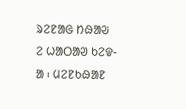ᱨᱮᱱᱟᱜ ᱴᱷᱟᱶ ᱮ ᱦᱟᱛᱟᱣ ᱠᱮᱫ-ᱟ ᱾ ᱢᱮᱱᱠᱷᱟᱱ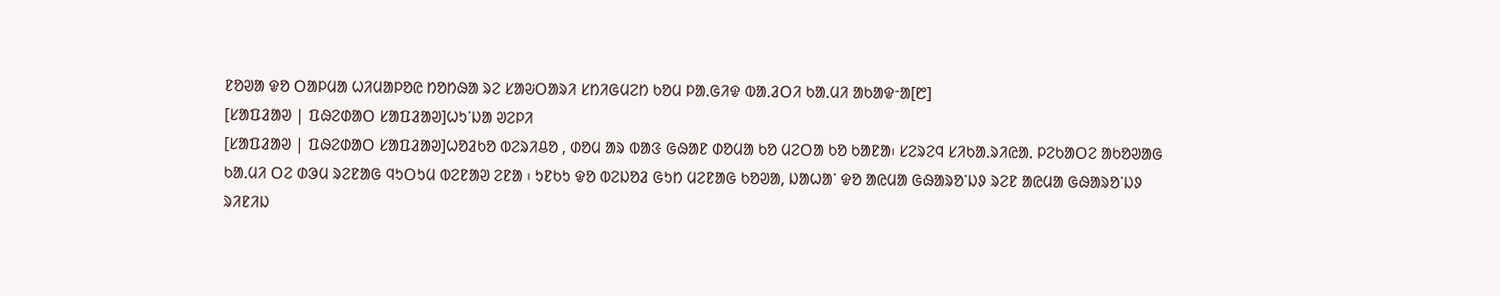ᱱᱚᱣᱟ ᱫᱚ ᱛᱟᱞᱢᱟ ᱦᱤᱢᱟᱞᱚᱭ ᱴᱚᱴᱷᱟ ᱨᱮ ᱥᱟᱶᱛᱟᱨᱤ ᱥᱴᱤᱜᱢᱮᱴ ᱠᱚᱢ ᱞᱟᱹᱜᱤᱫ ᱵᱟᱹᱲᱛᱤ ᱠᱟᱹᱢᱤ ᱟᱠᱟᱫᱼᱟ[᱘]
[ᱥᱟᱯᱲᱟᱣ | ᱯᱷᱮᱰᱟᱛ ᱥᱟᱯᱲᱟᱣ]ᱦᱩᱸᱡᱟ ᱣᱮᱞᱤ
[ᱥᱟᱯᱲᱟᱣ | ᱯᱷᱮᱰᱟᱛ ᱥᱟᱯᱲᱟᱣ]ᱦᱚᱲᱠᱚ ᱵᱮᱨᱤᱪᱚ , ᱰᱚᱢ ᱟᱨ ᱵᱟᱝ ᱜᱷᱟᱱ ᱰᱚᱢᱟ ᱠᱚ ᱢᱮᱛᱟ ᱠᱚ ᱠᱟᱱᱟ᱾ ᱥᱮᱨᱮᱧ ᱥᱤᱠᱟᱹᱨᱤᱭᱟᱹ ᱞᱮᱠᱟᱛᱮ ᱟᱠᱚᱣᱟᱜ ᱠᱟᱹᱢᱤ ᱛᱮ ᱰᱳᱢ ᱨᱮᱱᱟᱜ ᱧᱩᱛᱩᱢ ᱵᱮᱱᱟᱣ ᱮᱱᱟ ᱾ ᱩᱱᱠᱩ ᱫᱚ ᱵᱮᱡᱚᱲ ᱜᱩᱴ ᱢᱮᱱᱟᱜ ᱠᱚᱣᱟ, ᱡᱟᱦᱟᱸ ᱫᱚ ᱟᱭᱢᱟ ᱜᱷᱟᱨᱚᱸᱡᱽ ᱨᱮᱱ ᱟᱭᱢᱟ ᱜᱷᱟᱨᱚᱸᱡᱽ ᱨᱤᱱᱤᱡ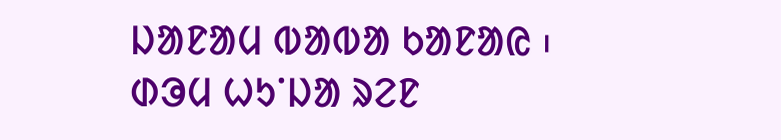ᱡᱟᱱᱟᱢ ᱵᱟᱵᱟ ᱠᱟᱱᱟᱭ ᱾ ᱰᱳᱢ ᱦᱩᱸᱡᱟ ᱨᱮᱱ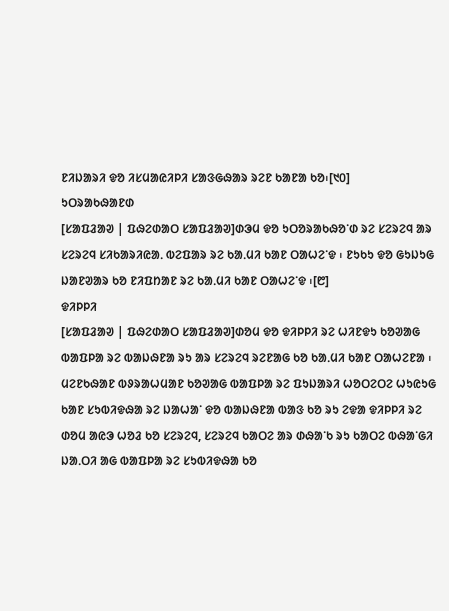ᱱᱤᱡᱟᱨᱤ ᱫᱚ ᱤᱥᱢᱟᱭᱤᱞᱤ ᱥᱟᱝᱜᱷᱟᱨ ᱨᱮᱱ ᱠᱟᱱᱟ ᱠᱚ᱾[᱑᱐]
ᱩᱛᱨᱟᱠᱷᱟᱱᱰ
[ᱥᱟᱯᱲᱟᱣ | ᱯᱷᱮᱰᱟᱛ ᱥᱟᱯᱲᱟᱣ]ᱰᱳᱢ ᱫᱚ ᱩᱛᱚᱨᱟᱠᱷᱚᱸᱰ ᱨᱮ ᱥᱮᱨᱮᱧ ᱟᱨ ᱥᱮᱨᱮᱧ ᱥᱤᱠᱟᱨᱤᱭᱟᱹ ᱵᱮᱯᱟᱨ ᱨᱮ ᱠᱟᱹᱢᱤ ᱠᱟᱱ ᱛᱟᱦᱮᱸᱫ ᱾ ᱱᱩᱠᱩ ᱫᱚ ᱜᱩᱡᱩᱜ ᱡᱟᱱᱣᱟᱨ ᱠᱚ ᱱᱤᱯᱴᱟᱱ ᱨᱮ ᱠᱟᱹᱢᱤ ᱠᱟᱱ ᱛᱟᱦᱮᱸᱫ ᱾[᱘]
ᱫᱤᱞᱞᱤ
[ᱥᱟᱯᱲᱟᱣ | ᱯᱷᱮᱰᱟᱛ ᱥᱟᱯᱲᱟᱣ]ᱰᱚᱢ ᱫᱚ ᱫᱤᱞᱞᱤ ᱨᱮ ᱦᱤᱱᱫᱩ ᱠᱚᱣᱟᱜ ᱵᱟᱯᱞᱟ ᱨᱮ ᱵᱟᱡᱷᱱᱟ ᱨᱩ ᱟᱨ ᱥᱮᱨᱮᱧ ᱨᱮᱱᱟᱜ ᱠᱚ ᱠᱟᱹᱢᱤ ᱠᱟᱱ ᱛᱟᱦᱮᱱᱟ ᱾ ᱢᱮᱱᱠᱷᱟᱱ ᱵᱽᱨᱟᱦᱢᱟᱱ ᱠᱚᱣᱟᱜ ᱵᱟᱯᱞᱟ ᱨᱮ ᱯᱩᱡᱟᱨᱤ ᱦᱚᱛᱮᱛᱮ ᱦᱩᱭᱩᱜ ᱠᱟᱱ ᱥᱩᱵᱤᱫᱷᱟ ᱨᱮ ᱡᱟᱦᱟᱸ ᱫᱚ ᱵᱟᱡᱷᱱᱟ ᱵᱟᱝ ᱠᱚ ᱨᱩ ᱮᱫᱟ ᱫᱤᱞᱞᱤ ᱨᱮ ᱰᱚᱢ ᱟᱭᱳ ᱦᱚᱲ ᱠᱚ ᱥᱮᱨᱮᱧ, ᱥᱮᱨᱮᱧ ᱠᱟᱛᱮ ᱟᱨ ᱰᱷᱟᱸᱠ ᱨᱩ ᱠᱟᱛᱮ ᱵᱷᱟᱸᱜᱤ ᱡᱟᱹᱛᱤ ᱟᱜ ᱵᱟᱯᱞᱟ ᱨᱮ ᱥᱩᱵᱤᱫᱷᱟ ᱠᱚ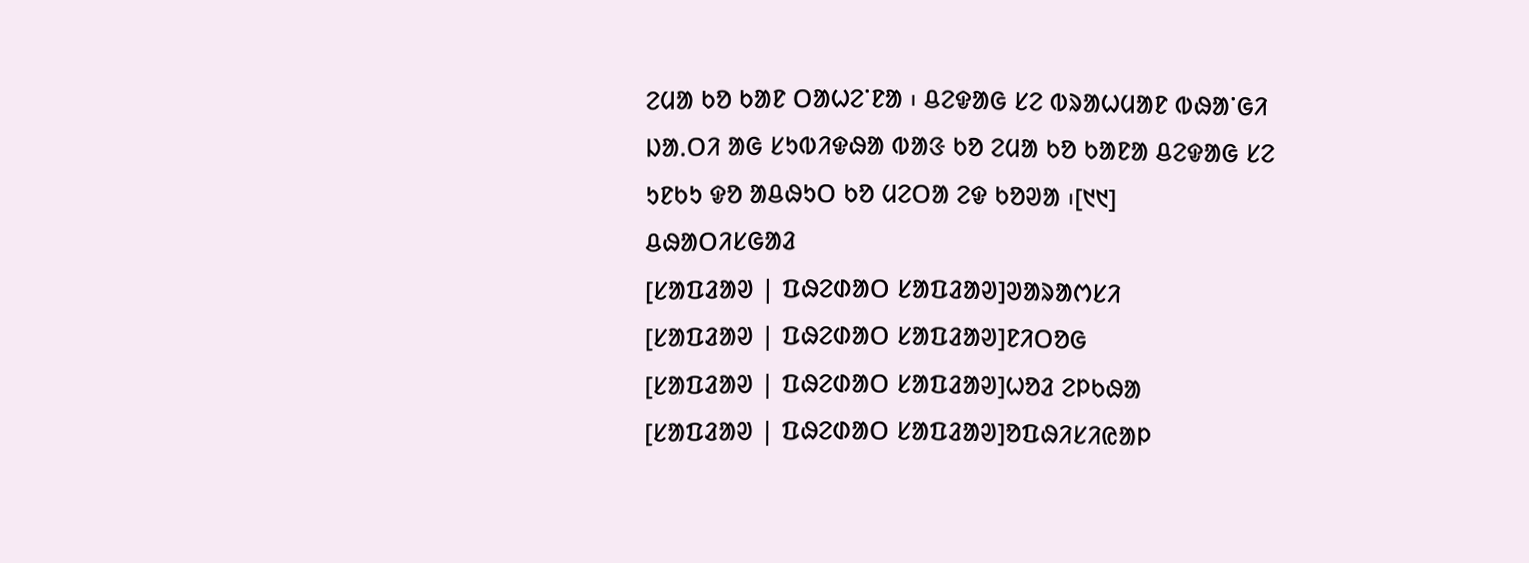ᱮᱢᱟ ᱠᱚ ᱠᱟᱱ ᱛᱟᱦᱮᱸᱱᱟ ᱾ ᱪᱮᱫᱟᱜ ᱥᱮ ᱵᱨᱟᱦᱢᱟᱱ ᱵᱷᱟᱸᱜᱤ ᱡᱟᱹᱛᱤ ᱟᱜ ᱥᱩᱵᱤᱫᱷᱟ ᱵᱟᱝ ᱠᱚ ᱮᱢᱟ ᱠᱚ ᱠᱟᱱᱟ ᱪᱮᱫᱟᱜ ᱥᱮ ᱩᱱᱠᱩ ᱫᱚ ᱟᱪᱷᱩᱛ ᱠᱚ ᱢᱮᱛᱟ ᱮᱫ ᱠᱚᱣᱟ ᱾[᱑᱑]
ᱪᱷᱟᱛᱤᱥᱜᱟᱲ
[ᱥᱟᱯᱲᱟᱣ | ᱯᱷᱮᱰᱟᱛ ᱥᱟᱯᱲᱟᱣ]ᱣᱟᱨᱟᱬᱥᱤ
[ᱥᱟᱯᱲᱟᱣ | ᱯᱷᱮᱰᱟᱛ ᱥᱟᱯᱲᱟᱣ]ᱱᱤᱛᱚᱜ
[ᱥᱟᱯᱲᱟᱣ | ᱯᱷᱮᱰᱟᱛ ᱥᱟᱯᱲᱟᱣ]ᱦᱚᱲ ᱮᱞᱠᱷᱟ
[ᱥᱟᱯᱲᱟᱣ | ᱯᱷᱮᱰᱟᱛ ᱥᱟᱯᱲᱟᱣ]ᱚᱯᱷᱤᱥᱤᱭᱟᱞ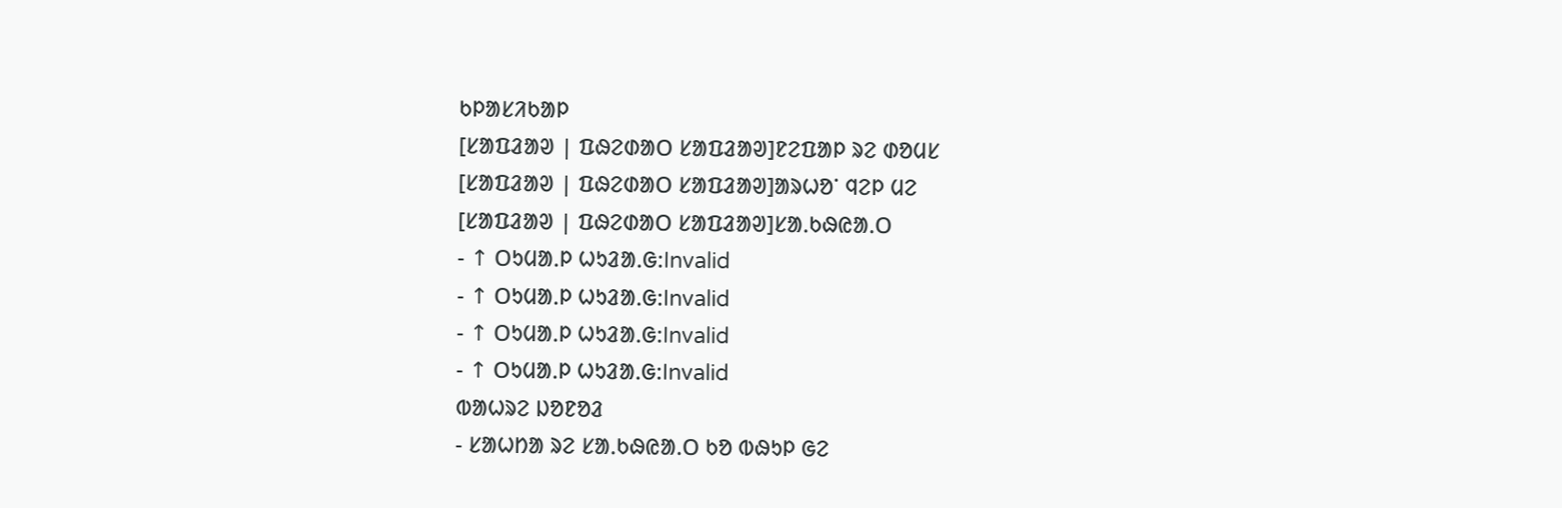ᱠᱞᱟᱥᱤᱠᱟᱞ
[ᱥᱟᱯᱲᱟᱣ | ᱯᱷᱮᱰᱟᱛ ᱥᱟᱯᱲᱟᱣ]ᱱᱮᱯᱟᱞ ᱨᱮ ᱰᱚᱢᱥ
[ᱥᱟᱯᱲᱟᱣ | ᱯᱷᱮᱰᱟᱛ ᱥᱟᱯᱲᱟᱣ]ᱟᱨᱦᱚᱸ ᱧᱮᱞ ᱢᱮ
[ᱥᱟᱯᱲᱟᱣ | ᱯᱷᱮᱰᱟᱛ ᱥᱟᱯᱲᱟᱣ]ᱥᱟᱹᱠᱷᱭᱟᱹᱛ
- ↑ ᱛᱩᱢᱟᱹᱞ ᱦᱩᱲᱟᱹᱜ:Invalid
- ↑ ᱛᱩᱢᱟᱹᱞ ᱦᱩᱲᱟᱹᱜ:Invalid
- ↑ ᱛᱩᱢᱟᱹᱞ ᱦᱩᱲᱟᱹᱜ:Invalid
- ↑ ᱛᱩᱢᱟᱹᱞ ᱦᱩᱲᱟᱹᱜ:Invalid
ᱵᱟᱦᱨᱮ ᱡᱚᱱᱚᱲ
- ᱥᱟᱦᱴᱟ ᱨᱮ ᱥᱟᱹᱠᱷᱭᱟᱹᱛ ᱠᱚ ᱵᱷᱩᱞ ᱜᱮ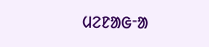ᱢᱮᱱᱟᱜᱼᱟ